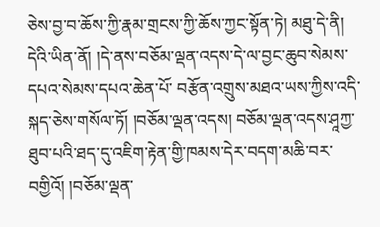ཅེས་བྱ་བ་ཆོས་ཀྱི་རྣམ་གྲངས་ཀྱི་ཆོས་ཀྱང་སྟོན་ཏེ། མཐུ་དེ་ནི། དེའི་ཡིན་ནོ། །དེ་ནས་བཅོམ་ལྡན་འདས་དེ་ལ་བྱང་ཆུབ་སེམས་དཔའ་སེམས་དཔའ་ཆེན་པོ་ བརྩོན་འགྲུས་མཐའ་ཡས་ཀྱིས་འདི་སྐད་ཅེས་གསོལ་ཏོ། །བཅོམ་ལྡན་འདས། བཅོམ་ལྡན་འདས་ཤཱཀྱ་ཐུབ་པའི་ཐད་དུ་འཇིག་རྟེན་གྱི་ཁམས་དེར་བདག་མཆི་བར་བགྱིའོ། །བཅོམ་ལྡན་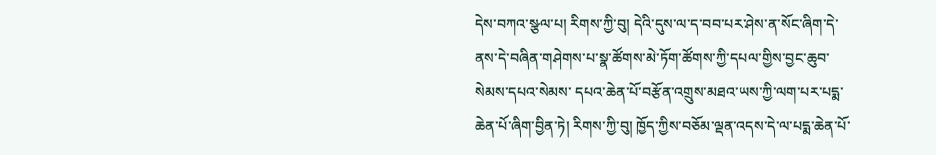དེས་བཀའ་སྩལ་པ། རིགས་ཀྱི་བུ། དེའི་དུས་ལ་ད་བབ་པར་ཤེས་ན་སོང་ཞིག་དེ་ནས་དེ་བཞིན་གཤེགས་པ་སྣ་ཚོགས་མེ་ཏོག་ཚོགས་ཀྱི་དཔལ་གྱིས་བྱང་ཆུབ་སེམས་དཔའ་སེམས་ དཔའ་ཆེན་པོ་བརྩོན་འགྲུས་མཐའ་ཡས་ཀྱི་ལག་པར་པདྨ་ཆེན་པོ་ཞིག་བྱིན་ཏེ། རིགས་ཀྱི་བུ། ཁྱོད་ཀྱིས་བཅོམ་ལྡན་འདས་དེ་ལ་པདྨ་ཆེན་པོ་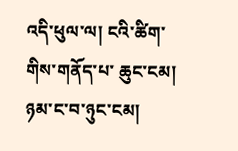འདི་ཕུལ་ལ། ངའི་ཚིག་གིས་གནོད་པ་ ཆུང་ངམ། ཉམ་ང་བ་ཉུང་ངམ།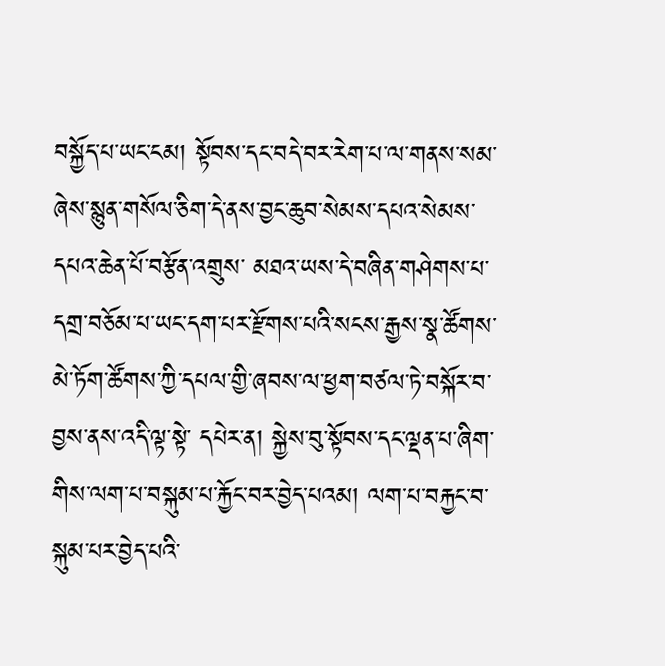བསྐྱོད་པ་ཡང་ངམ། སྟོབས་དང་བདེ་བར་རེག་པ་ལ་གནས་སམ་ཞེས་སྙུན་གསོལ་ཅིག་དེ་ནས་བྱང་ཆུབ་སེམས་དཔའ་སེམས་དཔའ་ཆེན་པོ་བརྩོན་འགྲུས་ མཐའ་ཡས་དེ་བཞིན་གཤེགས་པ་དགྲ་བཅོམ་པ་ཡང་དག་པར་རྫོགས་པའི་སངས་རྒྱས་སྣ་ཚོགས་མེ་ཏོག་ཚོགས་ཀྱི་དཔལ་གྱི་ཞབས་ལ་ཕྱག་བཙལ་ཏེ་བསྐོར་བ་བྱས་ནས་འདི་ལྟ་སྟེ་ དཔེར་ན། སྐྱེས་བུ་སྟོབས་དང་ལྡན་པ་ཞིག་གིས་ལག་པ་བསྐུམ་པ་རྐྱོང་བར་བྱེད་པའམ། ལག་པ་བརྐྱང་བ་སྐུམ་པར་བྱེད་པའི་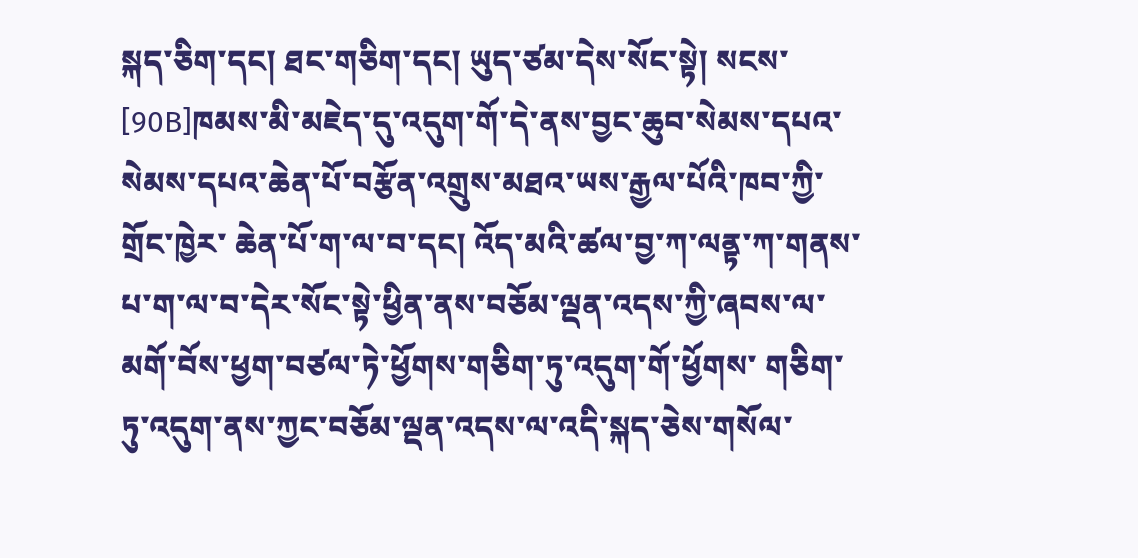སྐད་ཅིག་དང། ཐང་གཅིག་དང། ཡུད་ཙམ་དེས་སོང་སྟེ། སངས་ [90B]ཁམས་མི་མཇེད་དུ་འདུག་གོ་དེ་ནས་བྱང་ཆུབ་སེམས་དཔའ་སེམས་དཔའ་ཆེན་པོ་བརྩོན་འགྲུས་མཐའ་ཡས་རྒྱལ་པོའི་ཁབ་ཀྱི་གྲོང་ཁྱེར་ ཆེན་པོ་ག་ལ་བ་དང། འོད་མའི་ཚལ་བྱ་ཀ་ལནྟ་ཀ་གནས་པ་ག་ལ་བ་དེར་སོང་སྟེ་ཕྱིན་ནས་བཅོམ་ལྡན་འདས་ཀྱི་ཞབས་ལ་མགོ་བོས་ཕྱག་བཙལ་ཏེ་ཕྱོགས་གཅིག་ཏུ་འདུག་གོ་ཕྱོགས་ གཅིག་ཏུ་འདུག་ནས་ཀྱང་བཅོམ་ལྡན་འདས་ལ་འདི་སྐད་ཅེས་གསོལ་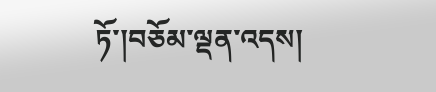ཏོ་།བཅོམ་ལྡན་འདས།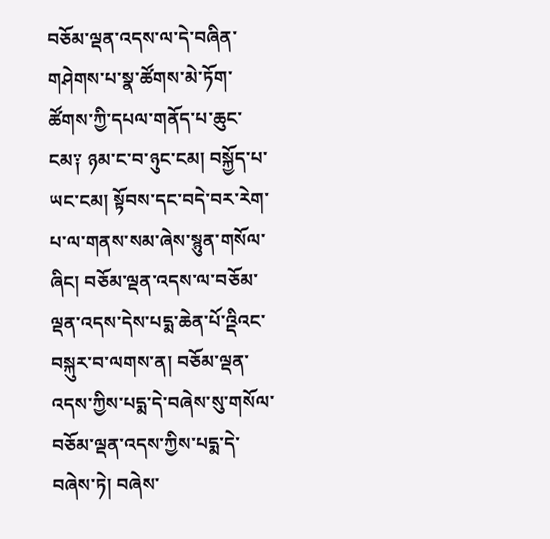བཅོམ་ལྡན་འདས་ལ་དེ་བཞིན་གཤེགས་པ་སྣ་ཚོགས་མེ་ཏོག་ཚོགས་ཀྱི་དཔལ་གནོད་པ་ཆུང་ ངམ༑ ཉམ་ང་བ་ཉུང་ངམ། བསྐྱོད་པ་ཡང་ངམ། སྟོབས་དང་བདེ་བར་རེག་པ་ལ་གནས་སམ་ཞེས་སྙུན་གསོལ་ཞིང། བཅོམ་ལྡན་འདས་ལ་བཅོམ་ལྡན་འདས་དེས་པདྨ་ཆེན་པོ་འྡིའང་ བསྐུར་བ་ལགས་ན། བཅོམ་ལྡན་འདས་ཀྱིས་པདྨ་དེ་བཞེས་སུ་གསོལ་བཅོམ་ལྡན་འདས་ཀྱིས་པདྨ་དེ་བཞེས་ཏེ། བཞེས་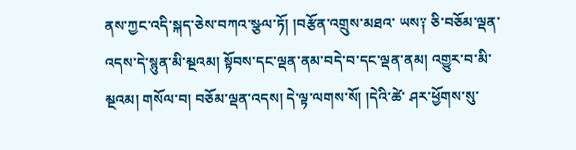ནས་ཀྱང་འདི་སྐད་ཅེས་བཀའ་སྩལ་ཏོ། །བརྩོན་འགྲུས་མཐའ་ ཡས༑ ཅི་བཅོམ་ལྡན་འདས་དེ་སྙུན་མི་མྔའམ། སྟོབས་དང་ལྡན་ནམ་བདེ་བ་དང་ལྡན་ནམ། འགྱུར་བ་མི་མྔའམ། གསོལ་བ། བཅོམ་ལྡན་འདས། དེ་ལྟ་ལགས་སོ། །དེའི་ཚེ་ ཤར་ཕྱོགས་སུ་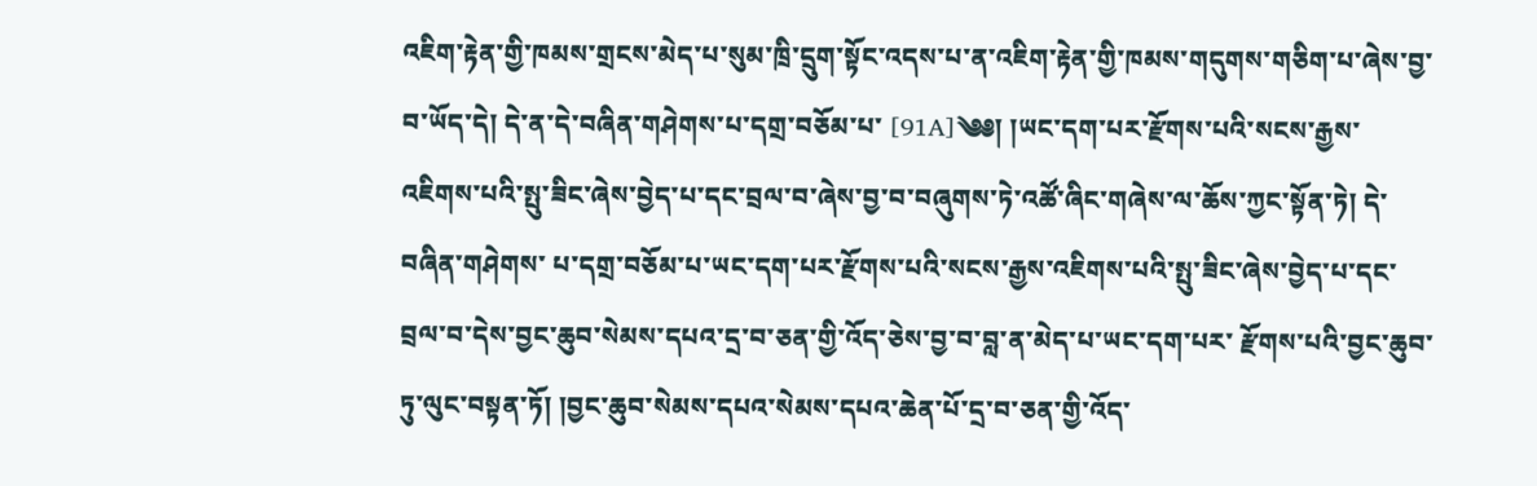འཇིག་རྟེན་གྱི་ཁམས་གྲངས་མེད་པ་སུམ་ཁྲི་དྲུག་སྟོང་འདས་པ་ན་འཇིག་རྟེན་གྱི་ཁམས་གདུགས་གཅིག་པ་ཞེས་བྱ་བ་ཡོད་དེ། དེ་ན་དེ་བཞིན་གཤེགས་པ་དགྲ་བཅོམ་པ་ [91A]༄༅། །ཡང་དག་པར་རྫོགས་པའི་སངས་རྒྱས་འཇིགས་པའི་སྤུ་ཟིང་ཞེས་བྱེད་པ་དང་བྲལ་བ་ཞེས་བྱ་བ་བཞུགས་ཏེ་འཚོ་ཞིང་གཞེས་ལ་ཆོས་ཀྱང་སྟོན་ཏེ། དེ་བཞིན་གཤེགས་ པ་དགྲ་བཅོམ་པ་ཡང་དག་པར་རྫོགས་པའི་སངས་རྒྱས་འཇིགས་པའི་སྤུ་ཟིང་ཞེས་བྱེད་པ་དང་བྲལ་བ་དེས་བྱང་ཆུབ་སེམས་དཔའ་དྲ་བ་ཅན་གྱི་འོད་ཅེས་བྱ་བ་བླ་ན་མེད་པ་ཡང་དག་པར་ རྫོགས་པའི་བྱང་ཆུབ་ཏུ་ལུང་བསྟན་ཏོ། །བྱང་ཆུབ་སེམས་དཔའ་སེམས་དཔའ་ཆེན་པོ་དྲ་བ་ཅན་གྱི་འོད་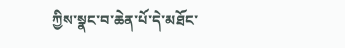ཀྱིས་སྣང་བ་ཆེན་པོ་དེ་མཐོང་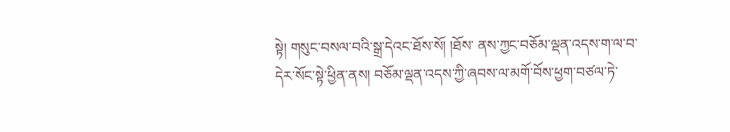སྟེ། གསུང་བསལ་བའི་སྒྲ་དེའང་ཐོས་སོ། །ཐོས་ ནས་ཀྱང་བཅོམ་ལྡན་འདས་ག་ལ་བ་དེར་སོང་སྟེ་ཕྱིན་ནས། བཅོམ་ལྡན་འདས་ཀྱི་ཞབས་ལ་མགོ་བོས་ཕྱག་བཙལ་ཏེ་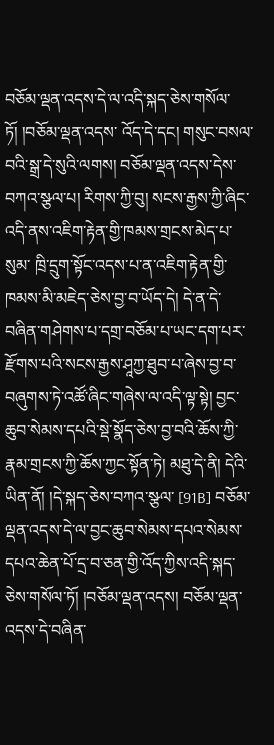བཅོམ་ལྡན་འདས་དེ་ལ་འདི་སྐད་ཅེས་གསོལ་ཏོ། །བཅོམ་ལྡན་འདས་ འོད་དེ་དང། གསུང་བསལ་བའི་སྒྲ་དེ་སུའི་ལགས། བཅོམ་ལྡན་འདས་དེས་བཀའ་སྩལ་པ། རིགས་ཀྱི་བུ། སངས་རྒྱས་ཀྱི་ཞིང་འདི་ནས་འཇིག་རྟེན་གྱི་ཁམས་གྲངས་མེད་པ་སུམ་ ཁྲི་དྲུག་སྟོང་འདས་པ་ན་འཇིག་རྟེན་གྱི་ཁམས་མི་མཇེད་ཅེས་བྱ་བ་ཡོད་དེ། དེ་ན་དེ་བཞིན་གཤེགས་པ་དགྲ་བཅོམ་པ་ཡང་དག་པར་རྫོགས་པའི་སངས་རྒྱས་ཤཱཀྱ་ཐུབ་པ་ཞེས་བྱ་བ་ བཞུགས་ཏེ་འཚོ་ཞིང་གཞེས་ལ་འདི་ལྟ་སྟེ། བྱང་ཆུབ་སེམས་དཔའི་སྡེ་སྣོད་ཅེས་བྱ་བའི་ཆོས་ཀྱི་རྣམ་གྲངས་ཀྱི་ཆོས་ཀྱང་སྟོན་ཏེ། མཐུ་དེ་ནི། དེའི་ཡིན་ནོ། །དེ་སྐད་ཅེས་བཀའ་སྩལ་ [91B] བཅོམ་ལྡན་འདས་དེ་ལ་བྱང་ཆུབ་སེམས་དཔའ་སེམས་དཔའ་ཆེན་པོ་དྲ་བ་ཅན་གྱི་འོད་ཀྱིས་འདི་སྐད་ཅེས་གསོལ་ཏོ། །བཅོམ་ལྡན་འདས། བཅོམ་ལྡན་འདས་དེ་བཞིན་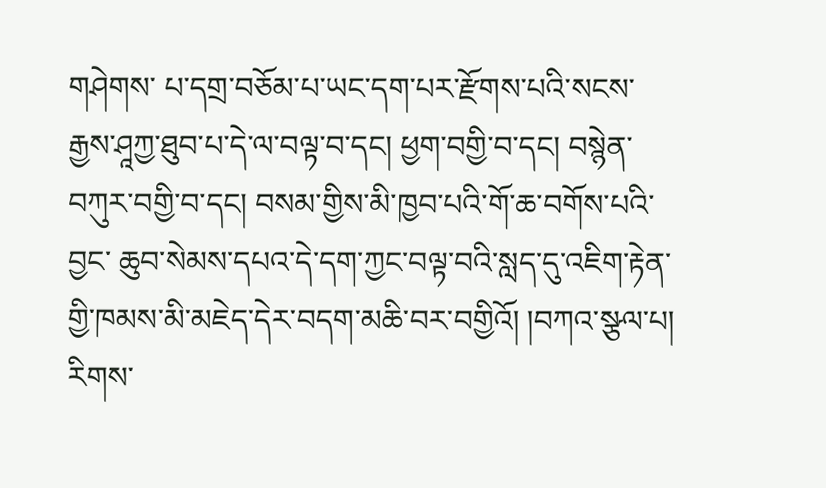གཤེགས་ པ་དགྲ་བཅོམ་པ་ཡང་དག་པར་རྫོགས་པའི་སངས་རྒྱས་ཤཱཀྱ་ཐུབ་པ་དེ་ལ་བལྟ་བ་དང། ཕྱག་བགྱི་བ་དང། བསྙེན་བཀུར་བགྱི་བ་དང། བསམ་གྱིས་མི་ཁྱབ་པའི་གོ་ཆ་བགོས་པའི་བྱང་ ཆུབ་སེམས་དཔའ་དེ་དག་ཀྱང་བལྟ་བའི་སླད་དུ་འཇིག་རྟེན་གྱི་ཁམས་མི་མཇེད་དེར་བདག་མཆི་བར་བགྱིའོ། །བཀའ་སྩལ་པ། རིགས་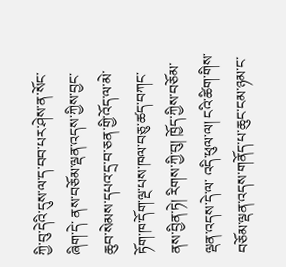ཀྱི་བུ་དེའི་དུས་ལ་ད་བབ་པར་ཤེས་ན་སོང་ཞིག་དེ་ ནས་བཅོམ་ལྡན་འདས་ཀྱིས་བྱང་ཆུབ་སེམས་དཔའ་དྲ་བ་ཅན་གྱི་འོད་ལ་མེ་ཏོག་ཁ་དོག་ལྔ་པས་ཁལ་བཅུ་ཚད་བཀང་ནས་བྱིན་ཏེ། རིགས་ཀྱི་བུ། ཁྱོད་ཀྱིས་བཅོམ་ལྡན་འདས་དེ་ལ་ འདི་ཕུལ་ལ། ངའི་ཚིག་གིས་བཅོམ་ལྡན་འདས་གནོད་པ་ཆུང་ངམ་ཉམ་ང་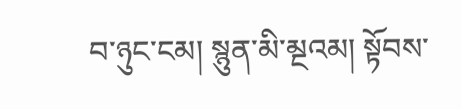བ་ཉུང་ངམ། སྙུན་མི་མྔའམ། སྟོབས་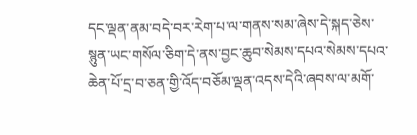དང་ལྡན་ནམ་བདེ་བར་རེག་པ་ལ་གནས་སམ་ཞེས་དེ་སྐད་ཅེས་ སྙུན་ཡང་གསོལ་ཅིག་དེ་ནས་བྱང་ཆུབ་སེམས་དཔའ་སེམས་དཔའ་ཆེན་པོ་དྲ་བ་ཅན་གྱི་འོད་བཅོམ་ལྡན་འདས་དེའི་ཞབས་ལ་མགོ་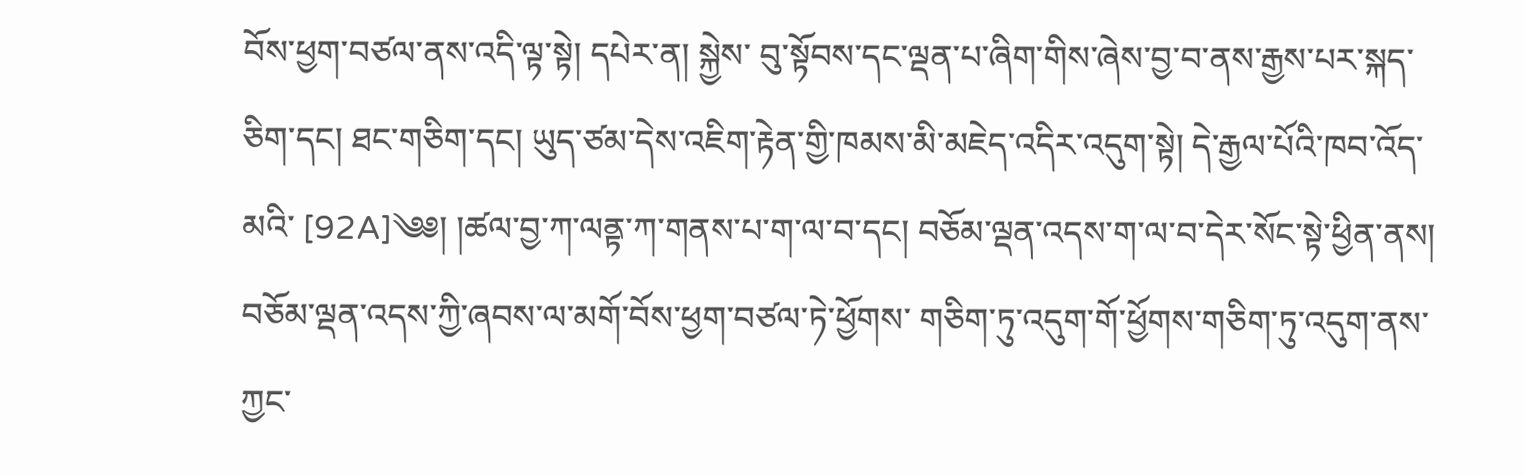བོས་ཕྱག་བཙལ་ནས་འདི་ལྟ་སྟེ། དཔེར་ན། སྐྱེས་ བུ་སྟོབས་དང་ལྡན་པ་ཞིག་གིས་ཞེས་བྱ་བ་ནས་རྒྱས་པར་སྐད་ཅིག་དང། ཐང་གཅིག་དང། ཡུད་ཙམ་དེས་འཇིག་རྟེན་གྱི་ཁམས་མི་མཇེད་འདིར་འདུག་སྟེ། དེ་རྒྱལ་པོའི་ཁབ་འོད་མའི་ [92A]༄༅། །ཚལ་བྱ་ཀ་ལནྟ་ཀ་གནས་པ་ག་ལ་བ་དང། བཅོམ་ལྡན་འདས་ག་ལ་བ་དེར་སོང་སྟེ་ཕྱིན་ནས། བཅོམ་ལྡན་འདས་ཀྱི་ཞབས་ལ་མགོ་བོས་ཕྱག་བཙལ་ཏེ་ཕྱོགས་ གཅིག་ཏུ་འདུག་གོ་ཕྱོགས་གཅིག་ཏུ་འདུག་ནས་ཀྱང་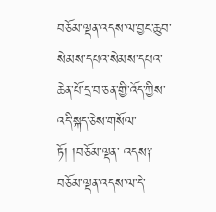བཅོམ་ལྡན་འདས་ལ་བྱང་ཆུབ་སེམས་དཔའ་སེམས་དཔའ་ཆེན་པོ་དྲ་བ་ཅན་གྱི་འོད་ཀྱིས་འདི་སྐད་ཅེས་གསོལ་ཏོ། །བཅོམ་ལྡན་ འདས༑ བཅོམ་ལྡན་འདས་ལ་དེ་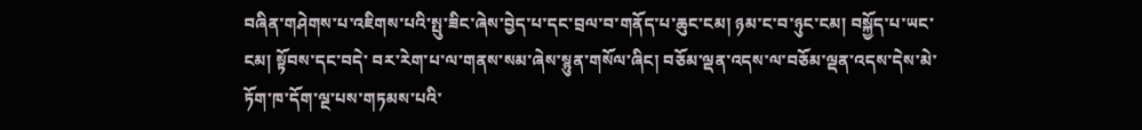བཞིན་གཤེགས་པ་འཇིགས་པའི་སྤུ་ཟིང་ཞེས་བྱེད་པ་དང་བྲལ་བ་གནོད་པ་ཆུང་ངམ། ཉམ་ང་བ་ཉུང་ངམ། བསྐྱོད་པ་ཡང་ངམ། སྟོབས་དང་བདེ་ བར་རེག་པ་ལ་གནས་སམ་ཞེས་སྙུན་གསོལ་ཞིང། བཅོམ་ལྡན་འདས་ལ་བཅོམ་ལྡན་འདས་དེས་མེ་ཏོག་ཁ་དོག་ལྔ་པས་གཏམས་པའི་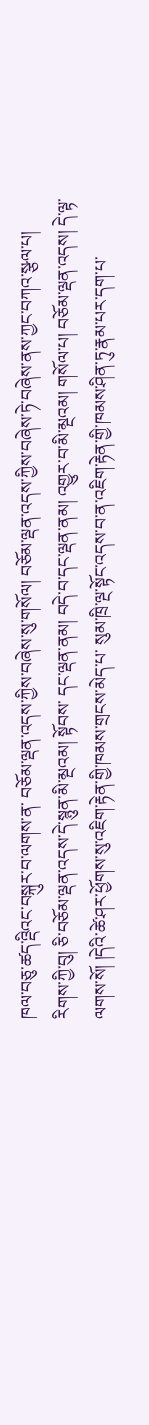ཁལ་བཅུ་ཚད་འྡིའང་བསྐུར་བ་ལགས་ན་ བཅོམ་ལྡན་འདས་ཀྱིས་བཞེས་སུ་གསོལ། བཅོམ་ལྡན་འདས་ཀྱིས་བཞེས་ཏེ་བཞེས་ནས་ཀྱང་བཀའ་སྩལ་པ། རིགས་ཀྱི་བུ། ཅི་བཅོམ་ལྡན་འདས་དེ་སྙུན་མི་མྔའམ། སྟོབས་ དང་ལྡན་ནམ། བདེ་བ་དང་ལྡན་ནམ། འགྱུར་བ་མི་མྔའམ། གསོལ་པ། བཅོམ་ལྡན་འདས། དེ་ལྟ་ལགས་སོ། །དེའི་ཚེ་ཤར་ཕྱོགས་སུ་འཇིག་རྟེན་གྱི་ཁམས་གྲངས་མེད་པ་ སུམ་ཁྲི་ལྔ་སྟོང་འདས་བ་ན་འཇིག་རྟེན་གྱི་ཁམས་ཤིན་ཏུ་རྣམ་པར་དག་པ་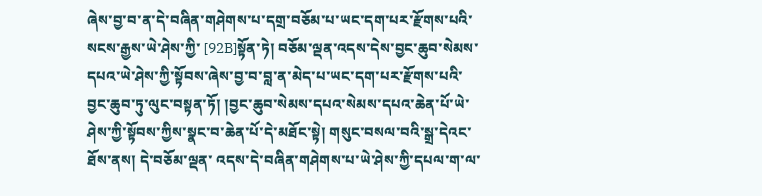ཞེས་བྱ་བ་ན་དེ་བཞིན་གཤེགས་པ་དགྲ་བཅོམ་པ་ཡང་དག་པར་རྫོགས་པའི་སངས་རྒྱས་ཡེ་ཤེས་ཀྱི་ [92B]སྟོན་ཏེ། བཅོམ་ལྡན་འདས་དེས་བྱང་ཆུབ་སེམས་དཔའ་ཡེ་ཤེས་ཀྱི་སྟོབས་ཞེས་བྱ་བ་བླ་ན་མེད་པ་ཡང་དག་པར་རྫོགས་པའི་ བྱང་ཆུབ་ཏུ་ལུང་བསྟན་ཏོ། །བྱང་ཆུབ་སེམས་དཔའ་སེམས་དཔའ་ཆེན་པོ་ཡེ་ཤེས་ཀྱི་སྟོབས་ཀྱིས་སྣང་བ་ཆེན་པོ་དེ་མཐོང་སྟེ། གསུང་བསལ་བའི་སྒྲ་དེའང་ཐོས་ནས། དེ་བཅོམ་ལྡན་ འདས་དེ་བཞིན་གཤེགས་པ་ཡེ་ཤེས་ཀྱི་དཔལ་ག་ལ་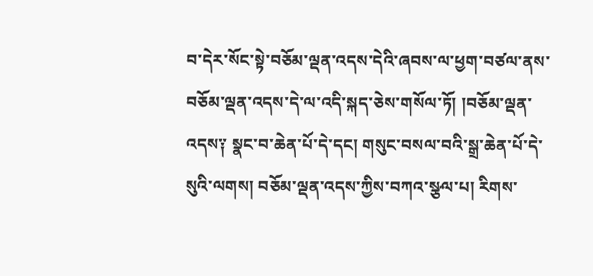བ་དེར་སོང་སྟེ་བཅོམ་ལྡན་འདས་དེའི་ཞབས་ལ་ཕྱག་བཙལ་ནས་བཅོམ་ལྡན་འདས་དེ་ལ་འདི་སྐད་ཅེས་གསོལ་ཏོ། །བཅོམ་ལྡན་ འདས༑ སྣང་བ་ཆེན་པོ་དེ་དང། གསུང་བསལ་བའི་སྒྲ་ཆེན་པོ་དེ་སུའི་ལགས། བཅོམ་ལྡན་འདས་ཀྱིས་བཀའ་སྩལ་པ། རིགས་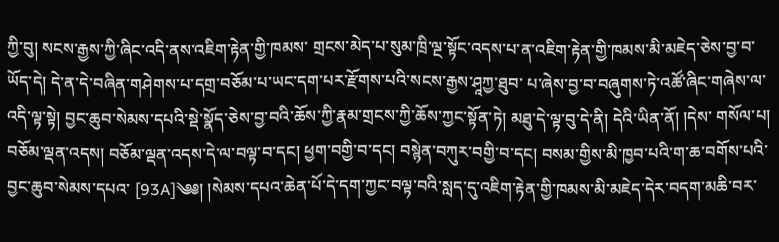ཀྱི་བུ། སངས་རྒྱས་ཀྱི་ཞིང་འདི་ནས་འཇིག་རྟེན་གྱི་ཁམས་ གྲངས་མེད་པ་སུམ་ཁྲི་ལྔ་སྟོང་འདས་པ་ན་འཇིག་རྟེན་གྱི་ཁམས་མི་མཇེད་ཅེས་བྱ་བ་ཡོད་དེ། དེ་ན་དེ་བཞིན་གཤེགས་པ་དགྲ་བཅོམ་པ་ཡང་དག་པར་རྫོགས་པའི་སངས་རྒྱས་ཤཱཀྱ་ཐུབ་ པ་ཞེས་བྱ་བ་བཞུགས་ཏེ་འཚོ་ཞིང་གཞེས་ལ་འདི་ལྟ་སྟེ། བྱང་ཆུབ་སེམས་དཔའི་སྡེ་སྣོད་ཅེས་བྱ་བའི་ཆོས་ཀྱི་རྣམ་གྲངས་ཀྱི་ཆོས་ཀྱང་སྟོན་ཏེ། མཐུ་དེ་ལྟ་བུ་དེ་ནི། དེའི་ཡིན་ནོ། །དེས་ གསོལ་པ། བཅོམ་ལྡན་འདས། བཅོམ་ལྡན་འདས་དེ་ལ་བལྟ་བ་དང། ཕྱག་བགྱི་བ་དང། བསྙེན་བཀུར་བགྱི་བ་དང། བསམ་གྱིས་མི་ཁྱབ་པའི་ག་ཆ་བགོས་པའི་བྱང་ཆུབ་སེམས་དཔའ་ [93A]༄༅། །སེམས་དཔའ་ཆེན་པོ་དེ་དག་ཀྱང་བལྟ་བའི་སླད་དུ་འཇིག་རྟེན་གྱི་ཁམས་མི་མཇེད་དེར་བདག་མཆི་བར་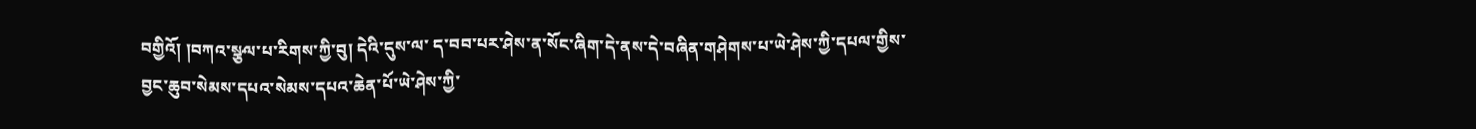བགྱིའོ། །བཀའ་སྩལ་པ་རིགས་ཀྱི་བུ། དེའི་དུས་ལ་ ད་བབ་པར་ཤེས་ན་སོང་ཞིག་དེ་ནས་དེ་བཞིན་གཤེགས་པ་ཡེ་ཤེས་ཀྱི་དཔལ་གྱིས་བྱང་ཆུབ་སེམས་དཔའ་སེམས་དཔའ་ཆེན་པོ་ཡེ་ཤེས་ཀྱི་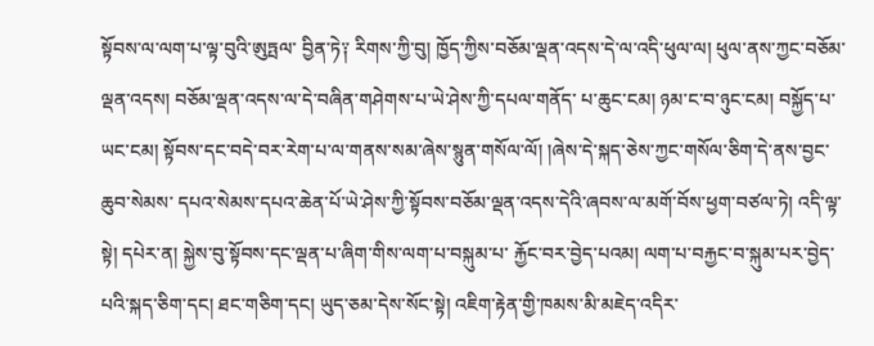སྟོབས་ལ་ལག་པ་ལྟ་བུའི་ཨུཏྤལ་ བྱིན་ཏེ༑ རིགས་ཀྱི་བུ། ཁྱོད་ཀྱིས་བཅོམ་ལྡན་འདས་དེ་ལ་འདི་ཕུལ་ལ། ཕུལ་ནས་ཀྱང་བཅོམ་ལྡན་འདས། བཅོམ་ལྡན་འདས་ལ་དེ་བཞིན་གཤེགས་པ་ཡེ་ཤེས་ཀྱི་དཔལ་གནོད་ པ་ཆུང་ངམ། ཉམ་ང་བ་ཉུང་ངམ། བསྐྱོད་པ་ཡང་ངམ། སྟོབས་དང་བདེ་བར་རེག་པ་ལ་གནས་སམ་ཞེས་སྙུན་གསོལ་ལོ། །ཞེས་དེ་སྐད་ཅེས་ཀྱང་གསོལ་ཅིག་དེ་ནས་བྱང་ཆུབ་སེམས་ དཔའ་སེམས་དཔའ་ཆེན་པོ་ཡེ་ཤེས་ཀྱི་སྟོབས་བཅོམ་ལྡན་འདས་དེའི་ཞབས་ལ་མགོ་བོས་ཕྱག་བཙལ་ཏེ། འདི་ལྟ་སྟེ། དཔེར་ན། སྐྱེས་བུ་སྟོབས་དང་ལྡན་པ་ཞིག་གིས་ལག་པ་བསྐུམ་པ་ རྐྱོང་བར་བྱེད་པའམ། ལག་པ་བརྐྱང་བ་སྐུམ་པར་བྱེད་པའི་སྐད་ཅིག་དང། ཐང་གཅིག་དང། ཡུད་ཅམ་དེས་སོང་སྟེ། འཇིག་རྟེན་གྱི་ཁམས་མི་མཇེད་འདིར་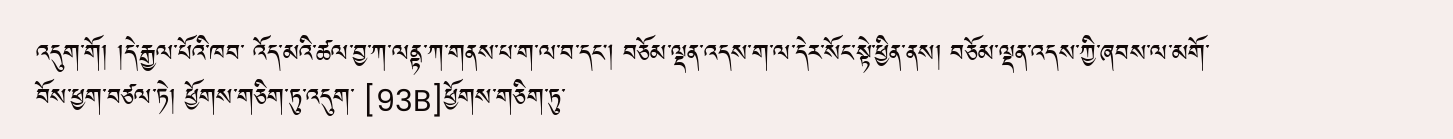འདུག་གོ། །དེ་རྒྱལ་པོའི་ཁབ་ འོད་མའི་ཚལ་བྱ་ཀ་ལནྟ་ཀ་གནས་པ་ག་ལ་བ་དང། བཅོམ་ལྡན་འདས་ག་ལ་དེར་སོང་སྟེ་ཕྱིན་ནས། བཅོམ་ལྡན་འདས་ཀྱི་ཞབས་ལ་མགོ་བོས་ཕྱག་བཙལ་ཏེ། ཕྱོགས་གཅིག་ཏུ་འདུག་ [93B]ཕྱོགས་གཅིག་ཏུ་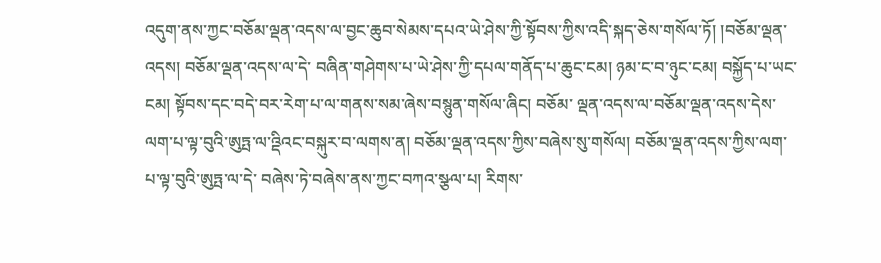འདུག་ནས་ཀྱང་བཅོམ་ལྡན་འདས་ལ་བྱང་ཆུབ་སེམས་དཔའ་ཡེ་ཤེས་ཀྱི་སྟོབས་ཀྱིས་འདི་སྐད་ཅེས་གསོལ་ཏོ། །བཅོམ་ལྡན་འདས། བཅོམ་ལྡན་འདས་ལ་དེ་ བཞིན་གཤེགས་པ་ཡེ་ཤེས་ཀྱི་དཔལ་གནོད་པ་ཆུང་ངམ། ཉམ་ང་བ་ཉུང་ངམ། བསྐྱོད་པ་ཡང་ངམ། སྟོབས་དང་བདེ་བར་རེག་པ་ལ་གནས་སམ་ཞེས་བསྙུན་གསོལ་ཞིང། བཅོམ་ ལྡན་འདས་ལ་བཅོམ་ལྡན་འདས་དེས་ལག་པ་ལྟ་བུའི་ཨུཏྤ་ལ་འྡིའང་བསྐུར་བ་ལགས་ན། བཅོམ་ལྡན་འདས་ཀྱིས་བཞེས་སུ་གསོལ། བཅོམ་ལྡན་འདས་ཀྱིས་ལག་པ་ལྟ་བུའི་ཨུཏྤ་ལ་དེ་ བཞེས་ཏེ་བཞེས་ནས་ཀྱང་བཀའ་སྩལ་པ། རིགས་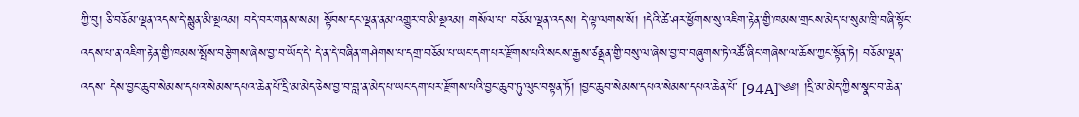ཀྱི་བུ། ཅི་བཅོམ་ལྡན་འདས་དེ་སྙུན་མི་མྔའམ། བདེ་བར་གནས་སམ། སྟོབས་དང་ལྡན་ནམ་འགྱུར་བ་མི་མྔའམ། གསོལ་པ་ བཅོམ་ལྡན་འདས། དེ་ལྟ་ལགས་སོ། །དེའི་ཚེ་ཤར་ཕྱོགས་སུ་འཇིག་རྟེན་གྱི་ཁམས་གྲངས་མེད་པ་སུམ་ཁྲི་བཞི་སྟོང་འདས་པ་ན་འཇིག་རྟེན་གྱི་ཁམས་སྤོས་བརྩེགས་ཞེས་བྱ་བ་ཡོད་དེ་ དེ་ན་དེ་བཞིན་གཤེགས་པ་དགྲ་བཅོམ་པ་ཡང་དག་པར་རྫོགས་པའི་སངས་རྒྱས་ཙནྡན་གྱི་བསུ་ལ་ཞེས་བྱ་བ་བཞུགས་ཏེ་འཚོ་ཞིང་གཞེས་ལ་ཆོས་ཀྱང་སྟོན་ཏེ། བཅོམ་ལྡན་འདས་ དེས་བྱང་ཆུབ་སེམས་དཔའ་སེམས་དཔའ་ཆེན་པོ་དྲི་མ་མེད་ཅེས་བྱ་བ་བླ་ན་མེད་པ་ཡང་དག་པར་རྫོགས་པའི་བྱང་ཆུབ་ཏུ་ལུང་བསྟན་ཏོ། །བྱང་ཆུབ་སེམས་དཔའ་སེམས་དཔའ་ཆེན་པོ་ [94A]༄༅། །དྲི་མ་མེད་ཀྱིས་སྣང་བ་ཆེན་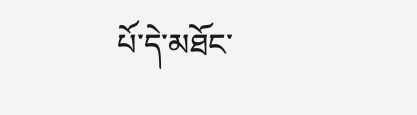པོ་དེ་མཐོང་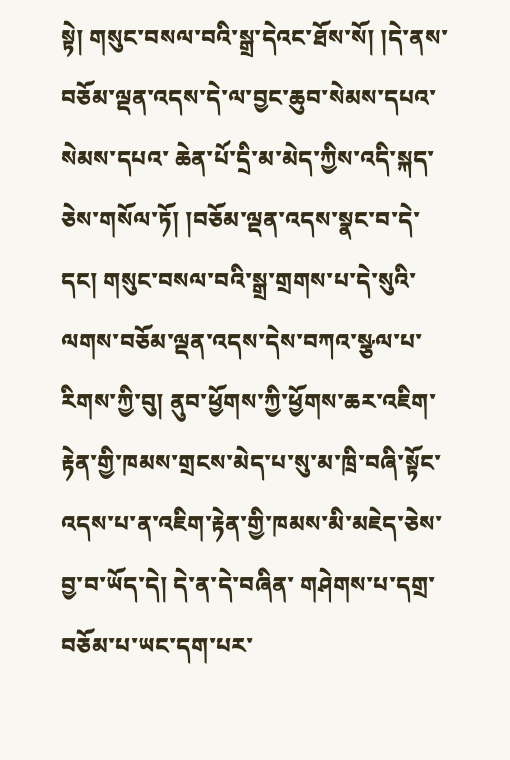སྟེ། གསུང་བསལ་བའི་སྒྲ་དེའང་ཐོས་སོ། །དེ་ནས་བཅོམ་ལྡན་འདས་དེ་ལ་བྱང་ཆུབ་སེམས་དཔའ་སེམས་དཔའ་ ཆེན་པོ་དྲི་མ་མེད་ཀྱིས་འདི་སྐད་ཅེས་གསོལ་ཏོ། །བཅོམ་ལྡན་འདས་སྣང་བ་དེ་དང། གསུང་བསལ་བའི་སྒྲ་གྲགས་པ་དེ་སུའི་ལགས་བཅོམ་ལྡན་འདས་དེས་བཀའ་སྩལ་པ་ རིགས་ཀྱི་བུ། ནུབ་ཕྱོགས་ཀྱི་ཕྱོགས་ཆར་འཇིག་རྟེན་གྱི་ཁམས་གྲངས་མེད་པ་སུ་མ་ཁྲི་བཞི་སྟོང་འདས་པ་ན་འཇིག་རྟེན་གྱི་ཁམས་མི་མཇེད་ཅེས་བྱ་བ་ཡོད་དེ། དེ་ན་དེ་བཞིན་ གཤེགས་པ་དགྲ་བཅོམ་པ་ཡང་དག་པར་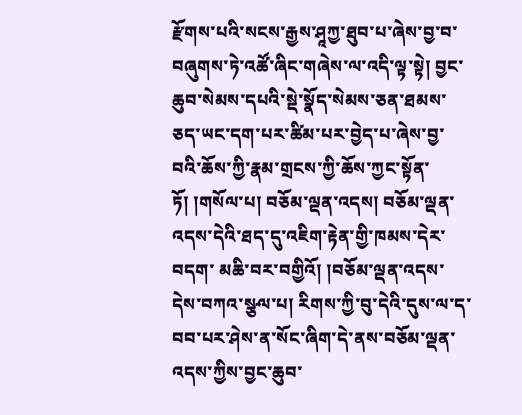རྫོགས་པའི་སངས་རྒྱས་ཤཱཀྱ་ཐུབ་པ་ཞེས་བྱ་བ་བཞུགས་ཏེ་འཚོ་ཞིང་གཞེས་ལ་འདི་ལྟ་སྟེ། བྱང་ཆུབ་སེམས་དཔའི་སྡེ་སྣོད་སེམས་ཅན་ཐམས་ ཅད་ཡང་དག་པར་ཚིམ་པར་བྱེད་པ་ཞེས་བྱ་བའི་ཆོས་ཀྱི་རྣམ་གྲངས་ཀྱི་ཆོས་ཀྱང་སྟོན་ཏོ། །གསོལ་པ། བཅོམ་ལྡན་འདས། བཅོམ་ལྡན་འདས་དེའི་ཐད་དུ་འཇིག་རྟེན་གྱི་ཁམས་དེར་བདག་ མཆི་བར་བགྱིའོ། །བཅོམ་ལྡན་འདས་དེས་བཀའ་སྩལ་པ། རིགས་ཀྱི་བུ་དེའི་དུས་ལ་ད་བབ་པར་ཤེས་ན་སོང་ཞིག་དེ་ནས་བཅོམ་ལྡན་འདས་ཀྱིས་བྱང་ཆུབ་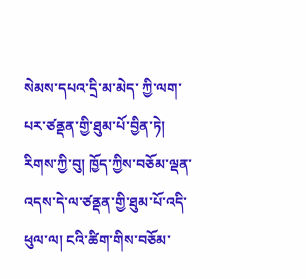སེམས་དཔའ་དྲི་མ་མེད་ ཀྱི་ལག་པར་ཙནྡན་གྱི་ཐུམ་པོ་བྱིན་ཏེ། རིགས་ཀྱི་བུ། ཁྱོད་ཀྱིས་བཅོམ་ལྡན་འདས་དེ་ལ་ཙནྡན་གྱི་ཐུམ་པོ་འདི་ཕུལ་ལ། ངའི་ཚིག་གིས་བཅོམ་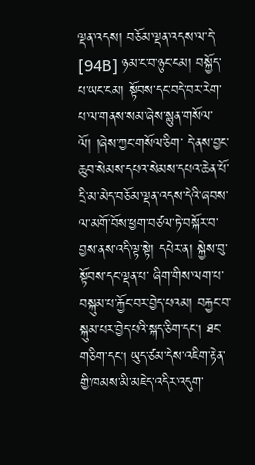ལྡན་འདས། བཅོམ་ལྡན་འདས་ལ་དེ་ [94B] ཉམ་ང་བ་ཉུང་ངམ། བསྐྱོད་པ་ཡང་ངམ། སྟོབས་དང་བདེ་བར་རེག་པ་ལ་གནས་སམ་ཞེས་སྙུན་གསོལ་ལོ། །ཞེས་ཀྱང་གསོལ་ཅིག་ དེ་ནས་བྱང་ཆུབ་སེམས་དཔའ་སེམས་དཔའ་ཆེན་པོ་དྲི་མ་མེད་བཅོམ་ལྡན་འདས་དེའི་ཞབས་ལ་མགོ་བོས་ཕྱག་བཙལ་ཏེ་བསྐོར་བ་བྱས་ནས་འདི་ལྟ་སྟེ། དཔེར་ན། སྐྱེས་བུ་སྟོབས་དང་ལྡན་པ་ ཞིག་གིས་ལག་པ་བསྐུམ་པ་རྐྱོང་བར་བྱེད་པའམ། བརྐྱང་བ་སྐུམ་པར་བྱེད་པའི་སྐད་ཅིག་དང། ཐང་གཅིག་དང། ཡུད་ཙམ་དེས་འཇིག་རྟེན་གྱི་ཁམས་མི་མཇེད་འདིར་འདུག་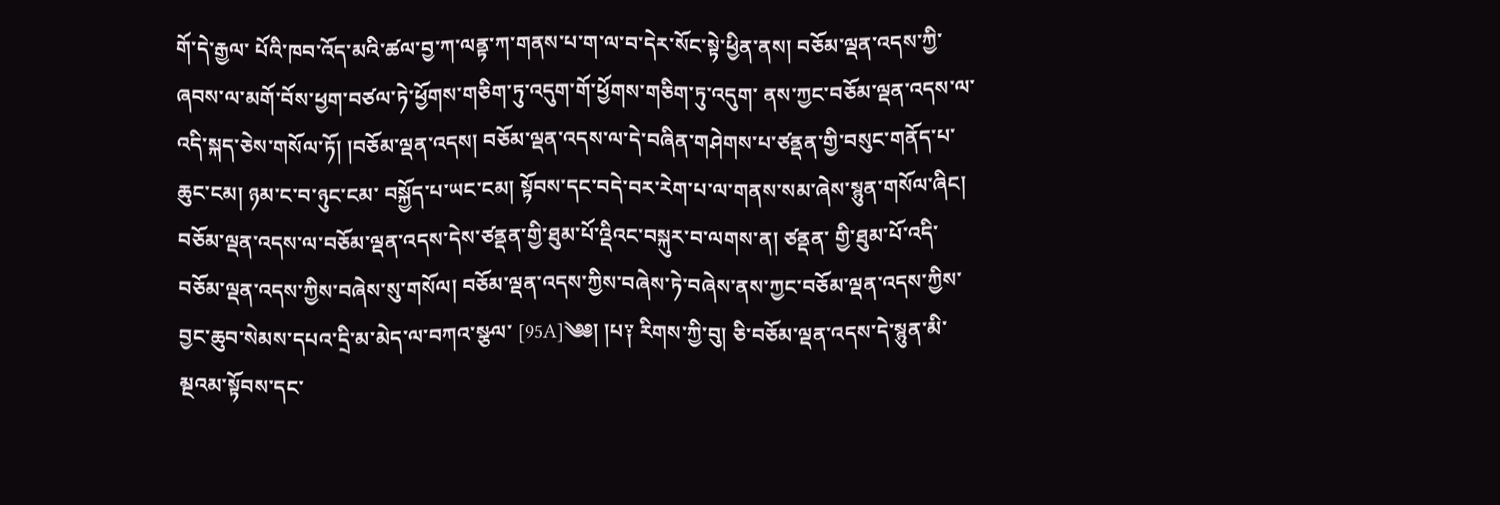གོ་དེ་རྒྱལ་ པོའི་ཁབ་འོད་མའི་ཚལ་བྱ་ཀ་ལནྟ་ཀ་གནས་པ་ག་ལ་བ་དེར་སོང་སྟེ་ཕྱིན་ནས། བཅོམ་ལྡན་འདས་ཀྱི་ཞབས་ལ་མགོ་བོས་ཕྱག་བཙལ་ཏེ་ཕྱོགས་གཅིག་ཏུ་འདུག་གོ་ཕྱོགས་གཅིག་ཏུ་འདུག་ ནས་ཀྱང་བཅོམ་ལྡན་འདས་ལ་འདི་སྐད་ཅེས་གསོལ་ཏོ། །བཅོམ་ལྡན་འདས། བཅོམ་ལྡན་འདས་ལ་དེ་བཞིན་གཤེགས་པ་ཙནྡན་གྱི་བསུང་གནོད་པ་ཆུང་ངམ། ཉམ་ང་བ་ཉུང་ངམ་ བསྐྱོད་པ་ཡང་ངམ། སྟོབས་དང་བདེ་བར་རེག་པ་ལ་གནས་སམ་ཞེས་སྙུན་གསོལ་ཞིང། བཅོམ་ལྡན་འདས་ལ་བཅོམ་ལྡན་འདས་དེས་ཙནྡན་གྱི་ཐུམ་པོ་འྡིའང་བསྐུར་བ་ལགས་ན། ཙནྡན་ གྱི་ཐུམ་པོ་འདི་བཅོམ་ལྡན་འདས་ཀྱིས་བཞེས་སུ་གསོལ། བཅོམ་ལྡན་འདས་ཀྱིས་བཞེས་ཏེ་བཞེས་ནས་ཀྱང་བཅོམ་ལྡན་འདས་ཀྱིས་བྱང་ཆུབ་སེམས་དཔའ་དྲི་མ་མེད་ལ་བཀའ་སྩལ་ [95A]༄༅། །པ༑ རིགས་ཀྱི་བུ། ཅི་བཅོམ་ལྡན་འདས་དེ་སྙུན་མི་མྔའམ་སྟོབས་དང་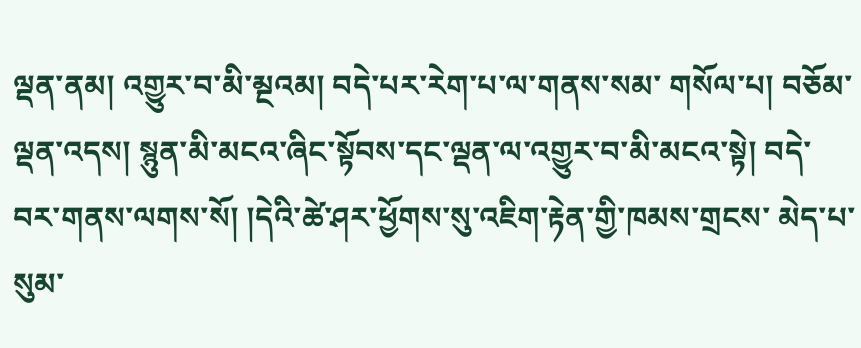ལྡན་ནམ། འགྱུར་བ་མི་མྔའམ། བདེ་པར་རེག་པ་ལ་གནས་སམ་ གསོལ་པ། བཅོམ་ལྡན་འདས། སྙུན་མི་མངའ་ཞིང་སྟོབས་དང་ལྡན་ལ་འགྱུར་བ་མི་མངའ་སྟེ། བདེ་བར་གནས་ལགས་སོ། །དེའི་ཚེ་ཤར་ཕྱོགས་སུ་འཇིག་རྟེན་གྱི་ཁམས་གྲངས་ མེད་པ་སུམ་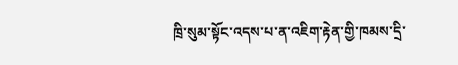ཁྲི་སུམ་སྟོང་འདས་པ་ན་འཇིག་རྟེན་གྱི་ཁམས་དྲི་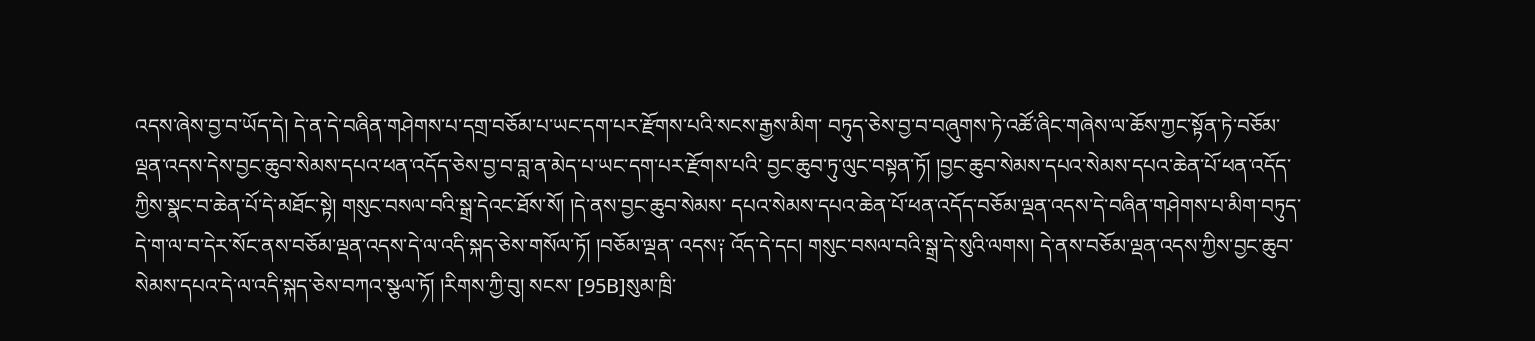འདས་ཞེས་བྱ་བ་ཡོད་དེ། དེ་ན་དེ་བཞིན་གཤེགས་པ་དགྲ་བཅོམ་པ་ཡང་དག་པར་རྫོགས་པའི་སངས་རྒྱས་མིག་ བཏུད་ཅེས་བྱ་བ་བཞུགས་ཏེ་འཚོ་ཞིང་གཞེས་ལ་ཆོས་ཀྱང་སྟོན་ཏེ་བཅོམ་ལྡན་འདས་དེས་བྱང་ཆུབ་སེམས་དཔའ་ཕན་འདོད་ཅེས་བྱ་བ་བླ་ན་མེད་པ་ཡང་དག་པར་རྫོགས་པའི་ བྱང་ཆུབ་ཏུ་ལུང་བསྟན་ཏོ། །བྱང་ཆུབ་སེམས་དཔའ་སེམས་དཔའ་ཆེན་པོ་ཕན་འདོད་ཀྱིས་སྣང་བ་ཆེན་པོ་དེ་མཐོང་སྟེ། གསུང་བསལ་བའི་སྒྲ་དེའང་ཐོས་སོ། །དེ་ནས་བྱང་ཆུབ་སེམས་ དཔའ་སེམས་དཔའ་ཆེན་པོ་ཕན་འདོད་བཅོམ་ལྡན་འདས་དེ་བཞིན་གཤེགས་པ་མིག་བཏུད་དེ་ག་ལ་བ་དེར་སོང་ནས་བཅོམ་ལྡན་འདས་དེ་ལ་འདི་སྐད་ཅེས་གསོལ་ཏོ། །བཅོམ་ལྡན་ འདས༑ འོད་དེ་དང། གསུང་བསལ་བའི་སྒྲ་དེ་སུའི་ལགས། དེ་ནས་བཅོམ་ལྡན་འདས་ཀྱིས་བྱང་ཆུབ་སེམས་དཔའ་དེ་ལ་འདི་སྐད་ཅེས་བཀའ་སྩལ་ཏོ། །རིགས་ཀྱི་བུ། སངས་ [95B]སུམ་ཁྲི་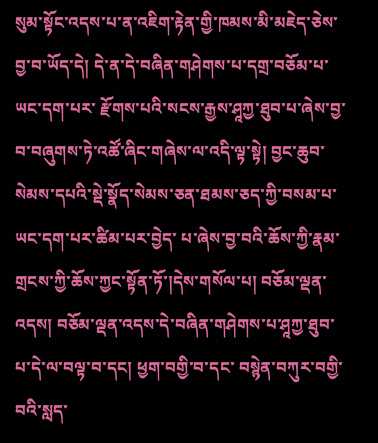སུམ་སྟོང་འདས་པ་ན་འཇིག་རྟེན་གྱི་ཁམས་མི་མཇེད་ཅེས་བྱ་བ་ཡོད་དེ། དེ་ན་དེ་བཞིན་གཤེགས་པ་དགྲ་བཅོམ་པ་ཡང་དག་པར་ རྫོགས་པའི་སངས་རྒྱས་ཤཱཀྱ་ཐུབ་པ་ཞེས་བྱ་བ་བཞུགས་ཏེ་འཚོ་ཞིང་གཞེས་ལ་འདི་ལྟ་སྟེ། བྱང་ཆུབ་སེམས་དཔའི་སྡེ་སྣོད་སེམས་ཅན་ཐམས་ཅད་ཀྱི་བསམ་པ་ཡང་དག་པར་ཚིམ་པར་བྱེད་ པ་ཞེས་བྱ་བའི་ཆོས་ཀྱི་རྣམ་གྲངས་ཀྱི་ཆོས་ཀྱང་སྟོན་ཏོ་།དེས་གསོལ་པ། བཅོམ་ལྡན་འདས། བཅོམ་ལྡན་འདས་དེ་བཞིན་གཤེགས་པ་ཤཱཀྱ་ཐུབ་པ་དེ་ལ་བལྟ་བ་དང། ཕྱག་བགྱི་བ་དང་ བསྙེན་བཀུར་བགྱི་བའི་སླད་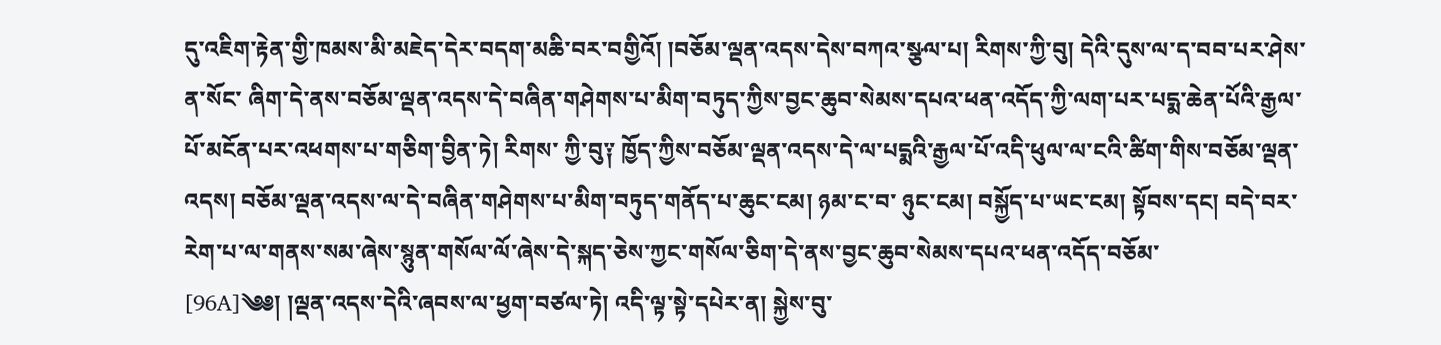དུ་འཇིག་རྟེན་གྱི་ཁམས་མི་མཇེད་དེར་བདག་མཆི་བར་བགྱིའོ། །བཅོམ་ལྡན་འདས་དེས་བཀའ་སྩལ་པ། རིགས་ཀྱི་བུ། དེའི་དུས་ལ་ད་བབ་པར་ཤེས་ན་སོང་ ཞིག་དེ་ནས་བཅོམ་ལྡན་འདས་དེ་བཞིན་གཤེགས་པ་མིག་བཏུད་ཀྱིས་བྱང་ཆུབ་སེམས་དཔའ་ཕན་འདོད་ཀྱི་ལག་པར་པདྨ་ཆེན་པོའི་རྒྱལ་པོ་མངོན་པར་འཕགས་པ་གཅིག་བྱིན་ཏེ། རིགས་ ཀྱི་བུ༑ ཁྱོད་ཀྱིས་བཅོམ་ལྡན་འདས་དེ་ལ་པདྨའི་རྒྱལ་པོ་འདི་ཕུལ་ལ་ངའི་ཚིག་གིས་བཅོམ་ལྡན་འདས། བཅོམ་ལྡན་འདས་ལ་དེ་བཞིན་གཤེགས་པ་མིག་བཏུད་གནོད་པ་ཆུང་ངམ། ཉམ་ང་བ་ ཉུང་ངམ། བསྐྱོད་པ་ཡང་ངམ། སྟོབས་དང། བདེ་བར་རེག་པ་ལ་གནས་སམ་ཞེས་སྙུན་གསོལ་ལོ་ཞེས་དེ་སྐད་ཅེས་ཀྱང་གསོལ་ཅིག་དེ་ནས་བྱང་ཆུབ་སེམས་དཔའ་ཕན་འདོད་བཅོམ་ [96A]༄༅། །ལྡན་འདས་དེའི་ཞབས་ལ་ཕྱག་བཙལ་ཏེ། འདི་ལྟ་སྟེ་དཔེར་ན། སྐྱེས་བུ་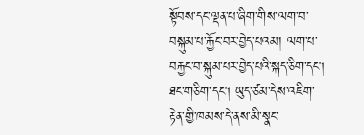སྟོབས་དང་ལྡན་པ་ཞིག་གིས་ལག་བ་བསྐུམ་པ་རྐྱོང་བར་བྱེད་པའམ། ལག་པ་ བརྐྱང་བ་སྐུམ་པར་བྱེད་པའི་སྐད་ཅིག་དང། ཐང་གཅིག་དང། ཡུད་ཙམ་དེས་འཇིག་རྟེན་གྱི་ཁམས་དེ་ནས་མི་སྣང་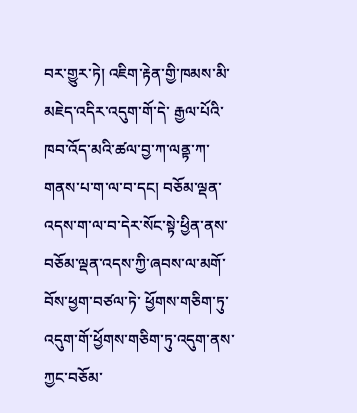བར་གྱུར་ཏེ། འཇིག་རྟེན་གྱི་ཁམས་མི་མཇེད་འདིར་འདུག་གོ་དེ་ རྒྱལ་པོའི་ཁབ་འོད་མའི་ཚལ་བྱ་ཀ་ལནྟ་ཀ་གནས་པ་ག་ལ་བ་དང། བཅོམ་ལྡན་འདས་ག་ལ་བ་དེར་སོང་སྟེ་ཕྱིན་ནས་བཅོམ་ལྡན་འདས་ཀྱི་ཞབས་ལ་མགོ་བོས་ཕྱག་བཙལ་ཏེ་ ཕྱོགས་གཅིག་ཏུ་འདུག་གོ་ཕྱོགས་གཅིག་ཏུ་འདུག་ནས་ཀྱང་བཅོམ་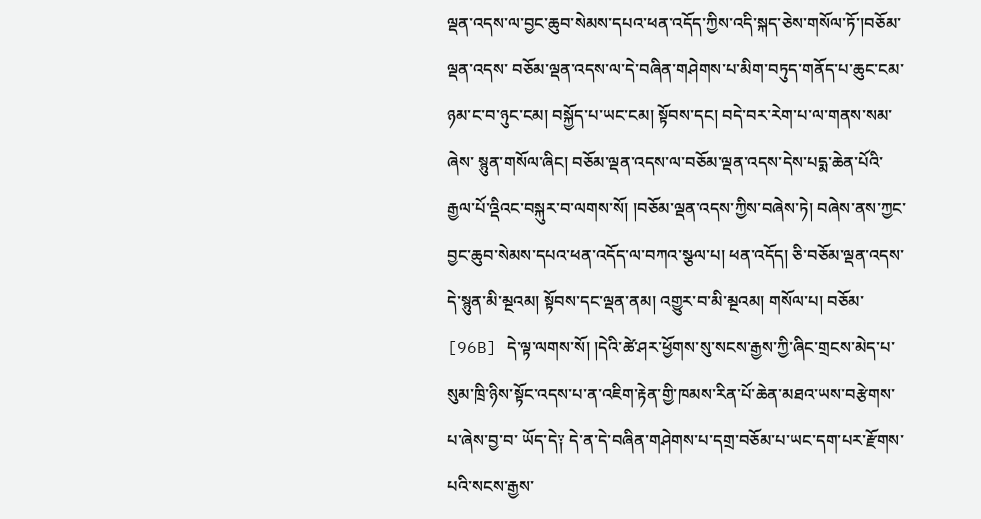ལྡན་འདས་ལ་བྱང་ཆུབ་སེམས་དཔའ་ཕན་འདོད་ཀྱིས་འདི་སྐད་ཅེས་གསོལ་ཏོ་།བཅོམ་ལྡན་འདས་ བཅོམ་ལྡན་འདས་ལ་དེ་བཞིན་གཤེགས་པ་མིག་བཏུད་གནོད་པ་ཆུང་ངམ་ཉམ་ང་བ་ཉུང་ངམ། བསྐྱོད་པ་ཡང་ངམ། སྟོབས་དང། བདེ་བར་རེག་པ་ལ་གནས་སམ་ཞེས་ སྙུན་གསོལ་ཞིང། བཅོམ་ལྡན་འདས་ལ་བཅོམ་ལྡན་འདས་དེས་པདྨ་ཆེན་པོའི་རྒྱལ་པོ་འྡིའང་བསྐུར་བ་ལགས་སོ། །བཅོམ་ལྡན་འདས་ཀྱིས་བཞེས་ཏེ། བཞེས་ནས་ཀྱང་ བྱང་ཆུབ་སེམས་དཔའ་ཕན་འདོད་ལ་བཀའ་སྩལ་པ། ཕན་འདོད། ཅི་བཅོམ་ལྡན་འདས་དེ་སྙུན་མི་མྔའམ། སྟོབས་དང་ལྡན་ནམ། འགྱུར་བ་མི་མྔའམ། གསོལ་པ། བཅོམ་ [96B] དེ་ལྟ་ལགས་སོ། །དེའི་ཚེ་ཤར་ཕྱོགས་སུ་སངས་རྒྱས་ཀྱི་ཞིང་གྲངས་མེད་པ་སུམ་ཁྲི་ཉིས་སྟོང་འདས་པ་ན་འཇིག་རྟེན་གྱི་ཁམས་རིན་པོ་ཆེན་མཐའ་ཡས་བརྩེགས་པ་ཞེས་བྱ་བ་ ཡོད་དེ༑ དེ་ན་དེ་བཞིན་གཤེགས་པ་དགྲ་བཅོམ་པ་ཡང་དག་པར་རྫོགས་པའི་སངས་རྒྱས་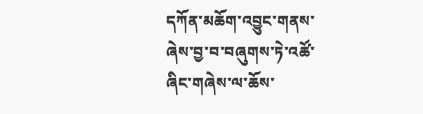དཀོན་མཆོག་འབྱུང་གནས་ཞེས་བྱ་བ་བཞུགས་ཏེ་འཚོ་ཞིང་གཞེས་ལ་ཆོས་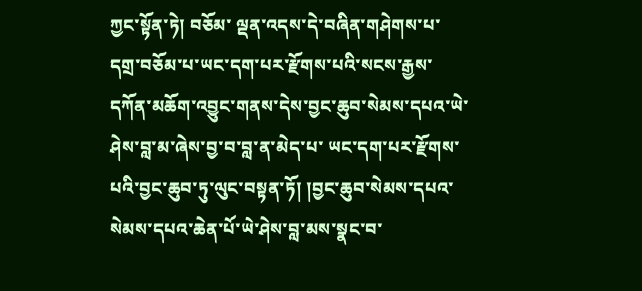ཀྱང་སྟོན་ཏེ། བཅོམ་ ལྡན་འདས་དེ་བཞིན་གཤེགས་པ་དགྲ་བཅོམ་པ་ཡང་དག་པར་རྫོགས་པའི་སངས་རྒྱས་དཀོན་མཆོག་འབྱུང་གནས་དེས་བྱང་ཆུབ་སེམས་དཔའ་ཡེ་ཤེས་བླ་མ་ཞེས་བྱ་བ་བླ་ན་མེད་པ་ ཡང་དག་པར་རྫོགས་པའི་བྱང་ཆུབ་ཏུ་ལུང་བསྟན་ཏོ། །བྱང་ཆུབ་སེམས་དཔའ་སེམས་དཔའ་ཆེན་པོ་ཡེ་ཤེས་བླ་མས་སྣང་བ་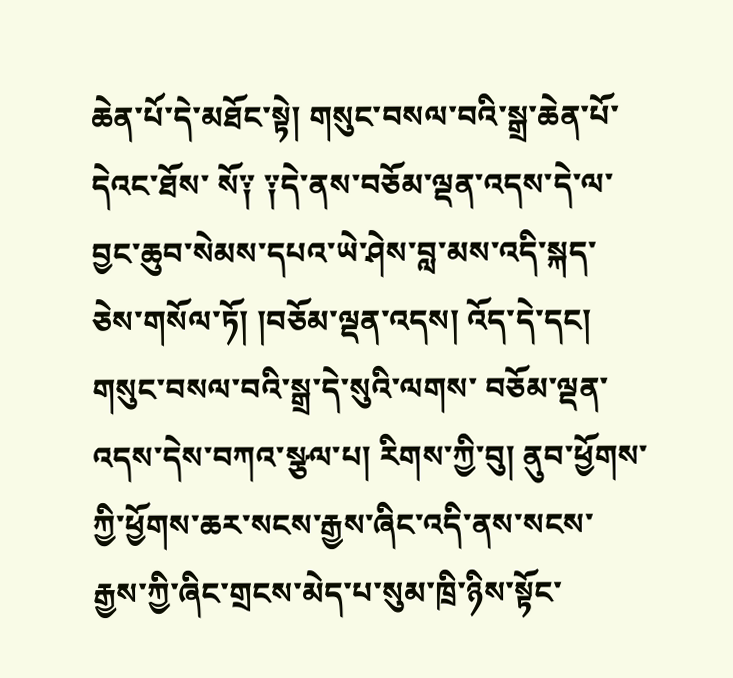ཆེན་པོ་དེ་མཐོང་སྟེ། གསུང་བསལ་བའི་སྒྲ་ཆེན་པོ་དེའང་ཐོས་ སོ༑ ༑དེ་ནས་བཅོམ་ལྡན་འདས་དེ་ལ་བྱང་ཆུབ་སེམས་དཔའ་ཡེ་ཤེས་བླ་མས་འདི་སྐད་ཅེས་གསོལ་ཏོ། །བཅོམ་ལྡན་འདས། འོད་དེ་དང། གསུང་བསལ་བའི་སྒྲ་དེ་སུའི་ལགས་ བཅོམ་ལྡན་འདས་དེས་བཀའ་སྩལ་པ། རིགས་ཀྱི་བུ། ནུབ་ཕྱོགས་ཀྱི་ཕྱོགས་ཆར་སངས་རྒྱས་ཞིང་འདི་ནས་སངས་རྒྱས་ཀྱི་ཞིང་གྲངས་མེད་པ་སུམ་ཁྲི་ཉིས་སྟོང་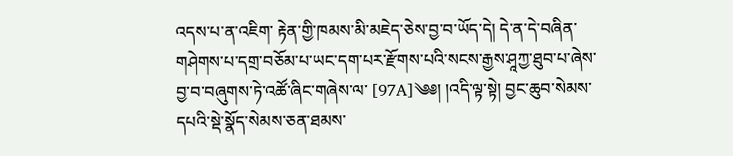འདས་པ་ན་འཇིག་ རྟེན་གྱི་ཁམས་མི་མཇེད་ཅེས་བྱ་བ་ཡོད་དེ། དེ་ན་དེ་བཞིན་གཤེགས་པ་དགྲ་བཅོམ་པ་ཡང་དག་པར་རྫོགས་པའི་སངས་རྒྱས་ཤཱཀྱ་ཐུབ་པ་ཞེས་བྱ་བ་བཞུགས་ཏེ་འཚོ་ཞིང་གཞེས་ལ་ [97A]༄༅། །འདི་ལྟ་སྟེ། བྱང་ཆུབ་སེམས་དཔའི་སྡེ་སྣོད་སེམས་ཅན་ཐམས་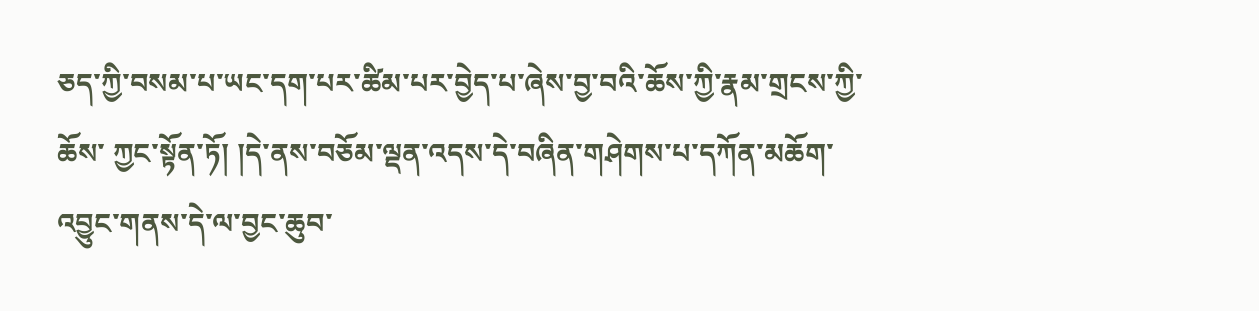ཅད་ཀྱི་བསམ་པ་ཡང་དག་པར་ཚིམ་པར་བྱེད་པ་ཞེས་བྱ་བའི་ཆོས་ཀྱི་རྣམ་གྲངས་ཀྱི་ཆོས་ ཀྱང་སྟོན་ཏོ། །དེ་ནས་བཅོམ་ལྡན་འདས་དེ་བཞིན་གཤེགས་པ་དཀོན་མཆོག་འབྱུང་གནས་དེ་ལ་བྱང་ཆུབ་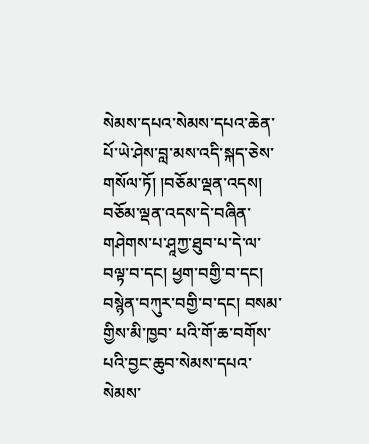སེམས་དཔའ་སེམས་དཔའ་ཆེན་པོ་ཡེ་ཤེས་བླ་མས་འདི་སྐད་ཅེས་ གསོལ་ཏོ། །བཅོམ་ལྡན་འདས། བཅོམ་ལྡན་འདས་དེ་བཞིན་གཤེགས་པ་ཤཱཀྱ་ཐུབ་པ་དེ་ལ་བལྟ་བ་དང། ཕྱག་བགྱི་བ་དང། བསྙེན་བཀུར་བགྱི་བ་དང། བསམ་གྱིས་མི་ཁྱབ་ པའི་གོ་ཆ་བགོས་པའི་བྱང་ཆུབ་སེམས་དཔའ་སེམས་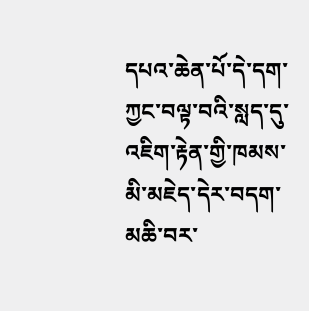དཔའ་ཆེན་པོ་དེ་དག་ཀྱང་བལྟ་བའི་སླད་དུ་འཇིག་རྟེན་གྱི་ཁམས་མི་མཇེད་དེར་བདག་མཆི་བར་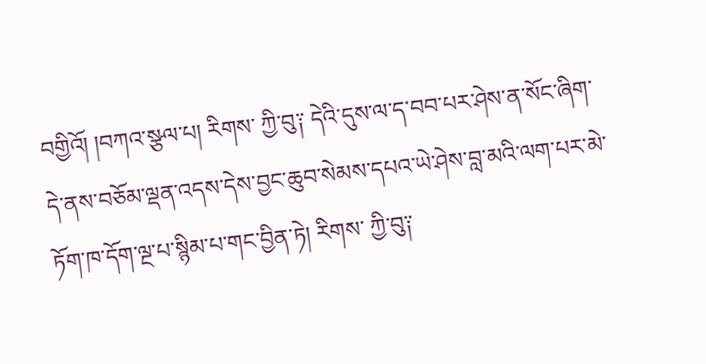བགྱིའོ། །བཀའ་སྩལ་པ། རིགས་ ཀྱི་བུ༑ དེའི་དུས་ལ་ད་བབ་པར་ཤེས་ན་སོང་ཞིག་དེ་ནས་བཅོམ་ལྡན་འདས་དེས་བྱང་ཆུབ་སེམས་དཔའ་ཡེ་ཤེས་བླ་མའི་ལག་པར་མེ་ཏོག་ཁ་དོག་ལྔ་པ་སྙིམ་པ་གང་བྱིན་ཏེ། རིགས་ ཀྱི་བུ༑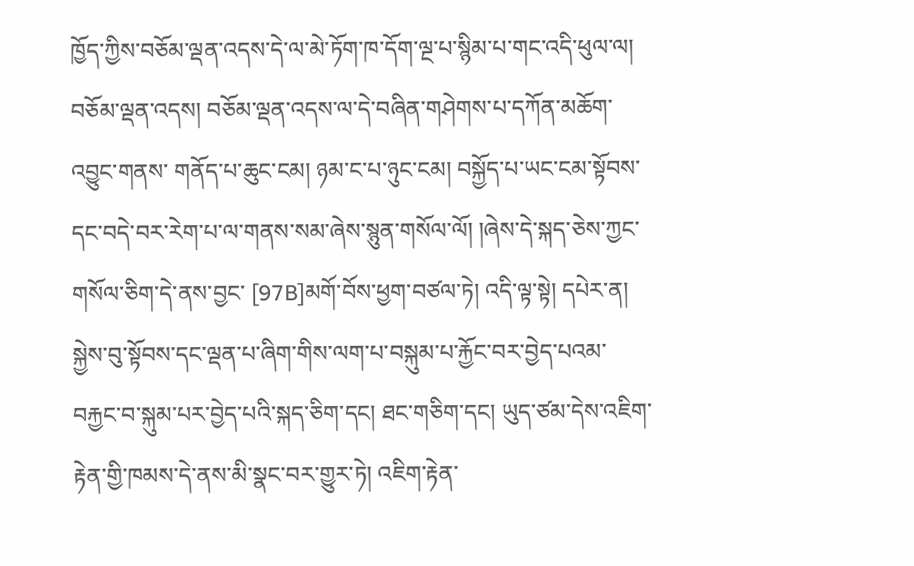ཁྱོད་ཀྱིས་བཅོམ་ལྡན་འདས་དེ་ལ་མེ་ཏོག་ཁ་དོག་ལྔ་པ་སྙིམ་པ་གང་འདི་ཕུལ་ལ། བཅོམ་ལྡན་འདས། བཅོམ་ལྡན་འདས་ལ་དེ་བཞིན་གཤེགས་པ་དཀོན་མཆོག་འབྱུང་གནས་ གནོད་པ་ཆུང་ངམ། ཉམ་ང་པ་ཉུང་ངམ། བསྐྱོད་པ་ཡང་ངམ་སྟོབས་དང་བདེ་བར་རེག་པ་ལ་གནས་སམ་ཞེས་སྙུན་གསོལ་ལོ། །ཞེས་དེ་སྐད་ཅེས་ཀྱང་གསོལ་ཅིག་དེ་ནས་བྱང་ [97B]མགོ་བོས་ཕྱག་བཙལ་ཏེ། འདི་ལྟ་སྟེ། དཔེར་ན། སྐྱེས་བུ་སྟོབས་དང་ལྡན་པ་ཞིག་གིས་ལག་པ་བསྐུམ་པ་རྐྱོང་བར་བྱེད་པའམ་ བརྐྱང་བ་སྐུམ་པར་བྱེད་པའི་སྐད་ཅིག་དང། ཐང་གཅིག་དང། ཡུད་ཙམ་དེས་འཇིག་རྟེན་གྱི་ཁམས་དེ་ནས་མི་སྣང་བར་གྱུར་ཏེ། འཇིག་རྟེན་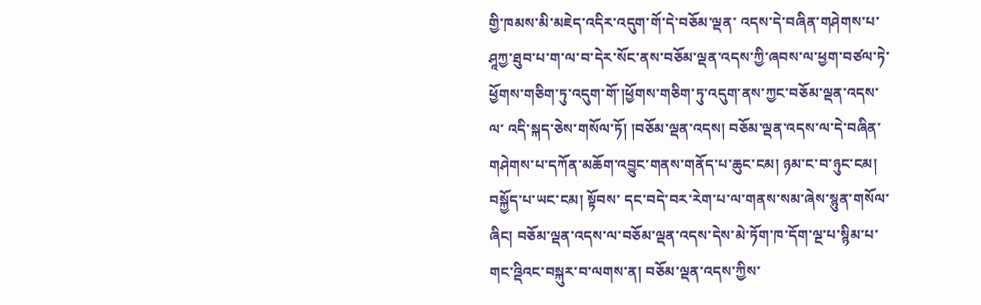གྱི་ཁམས་མི་མཇེད་འདིར་འདུག་གོ་དེ་བཅོམ་ལྡན་ འདས་དེ་བཞིན་གཤེགས་པ་ཤཱཀྱ་ཐུབ་པ་ག་ལ་བ་དེར་སོང་ནས་བཅོམ་ལྡན་འདས་ཀྱི་ཞབས་ལ་ཕྱག་བཙལ་ཏེ་ཕྱོགས་གཅིག་ཏུ་འདུག་གོ་།ཕྱོགས་གཅིག་ཏུ་འདུག་ནས་ཀྱང་བཅོམ་ལྡན་འདས་ལ་ འདི་སྐད་ཅེས་གསོལ་ཏོ། །བཅོམ་ལྡན་འདས། བཅོམ་ལྡན་འདས་ལ་དེ་བཞིན་གཤེགས་པ་དཀོན་མཆོག་འབྱུང་གནས་གནོད་པ་ཆུང་ངམ། ཉམ་ང་བ་ཉུང་ངམ། བསྐྱོད་པ་ཡང་ངམ། སྟོབས་ དང་བདེ་བར་རེག་པ་ལ་གནས་སམ་ཞེས་སྙུན་གསོལ་ཞིང། བཅོམ་ལྡན་འདས་ལ་བཅོམ་ལྡན་འདས་དེས་མེ་ཏོག་ཁ་དོག་ལྔ་པ་སྙིམ་པ་གང་འྡིའང་བསྐུར་བ་ལགས་ན། བཅོམ་ལྡན་འདས་ཀྱིས་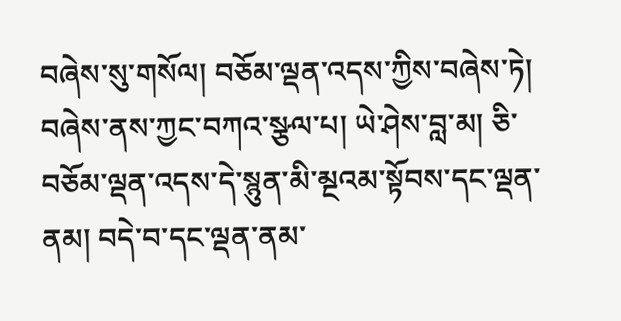བཞེས་སུ་གསོལ། བཅོམ་ལྡན་འདས་ཀྱིས་བཞེས་ཏེ། བཞེས་ནས་ཀྱང་བཀའ་སྩལ་པ། ཡེ་ཤེས་བླ་མ། ཅི་བཅོམ་ལྡན་འདས་དེ་སྙུན་མི་མྔའམ་སྟོབས་དང་ལྡན་ནམ། བདེ་བ་དང་ལྡན་ནམ་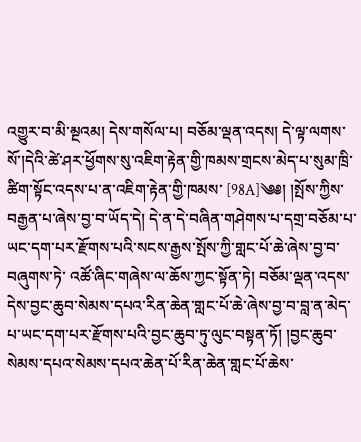འགྱུར་བ་མི་མྔའམ། དེས་གསོལ་པ། བཅོམ་ལྡན་འདས། དེ་ལྟ་ལགས་སོ་།དེའི་ཚེ་ཤར་ཕྱོགས་སུ་འཇིག་རྟེན་གྱི་ཁམས་གྲངས་མེད་པ་སུམ་ཁྲི་ཚིག་སྟོང་འདས་པ་ན་འཇིག་རྟེན་གྱི་ཁམས་ [98A]༄༅། །སྤོས་ཀྱིས་བརྒྱན་པ་ཞེས་བྱ་བ་ཡོད་དེ། དེ་ན་དེ་བཞིན་གཤེགས་པ་དགྲ་བཅོམ་པ་ཡང་དག་པར་རྫོགས་པའི་སངས་རྒྱས་སྤོས་ཀྱི་གླང་པོ་ཆེ་ཞེས་བྱ་བ་བཞུགས་ཏེ་ འཚོ་ཞིང་གཞེས་ལ་ཆོས་ཀྱང་སྟོན་ཏེ། བཅོམ་ལྡན་འདས་དེས་བྱང་ཆུབ་སེམས་དཔའ་རིན་ཆེན་གླང་པོ་ཆེ་ཞེས་བྱ་བ་བླ་ན་མེད་པ་ཡང་དག་པར་རྫོགས་པའི་བྱང་ཆུབ་ཏུ་ལུང་བསྟན་ཏོ། །བྱང་ཆུབ་ སེམས་དཔའ་སེམས་དཔའ་ཆེན་པོ་རིན་ཆེན་གླང་པོ་ཆེས་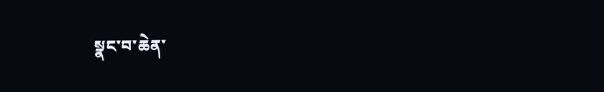སྣང་བ་ཆེན་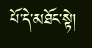པོ་དེ་མཐོང་སྟེ།